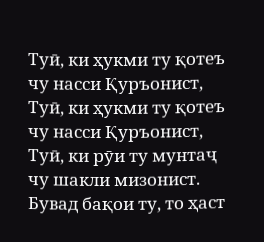Туӣ, ки ҳукми ту қотеъ чу насси Қуръонист,
Туӣ, ки ҳукми ту қотеъ чу насси Қуръонист,
Туӣ, ки рӯи ту мунтаҷ чу шакли мизонист.
Бувад бақои ту, то ҳаст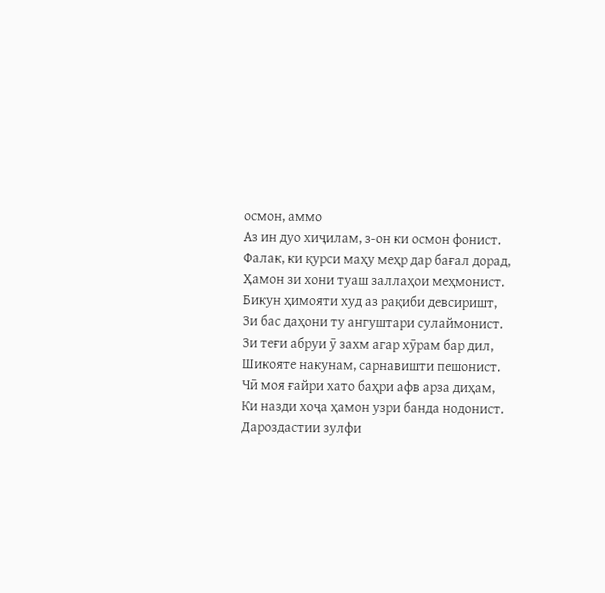осмон, аммо
Аз ин дуо хиҷилам, з-он ки осмон фонист.
Фалак, ки қурси маҳу меҳр дар бағал дорад,
Ҳамон зи хони туаш заллаҳои меҳмонист.
Бикун ҳимояти худ аз рақиби девсиришт,
Зи бас даҳони ту ангуштари сулаймонист.
Зи теғи абруи ӯ захм агар хӯрам бар дил,
Шикояте накунам, сарнавишти пешонист.
Чӣ моя ғайри хато баҳри афв арза диҳам,
Ки назди хоҷа ҳамон узри банда нодонист.
Дароздастии зулфи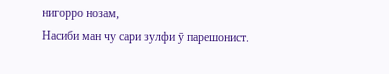нигорро нозам,
Насиби ман чу сари зулфи ӯ парешонист.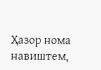Ҳазор нома навиштем,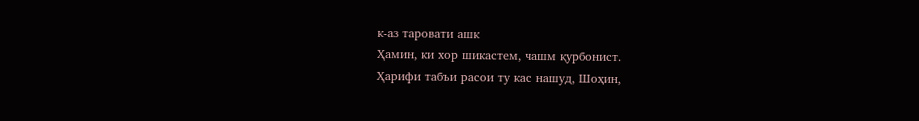к-аз таровати ашк
Ҳамин, ки хор шикастем, чашм қурбонист.
Ҳарифи табъи расои ту кас нашуд, Шоҳин,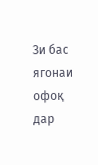Зи бас ягонаи офоқ дар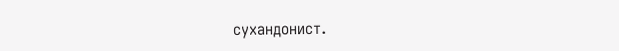сухандонист.